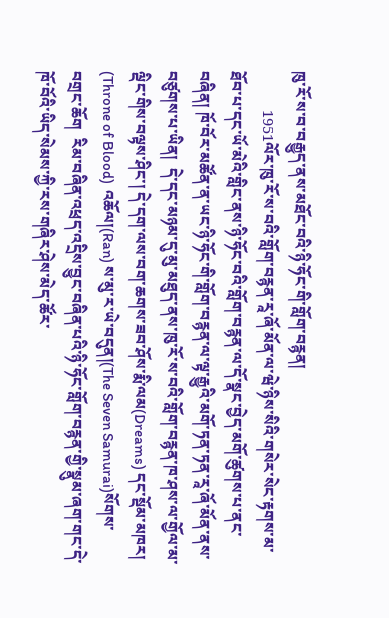ཁུ་རོ་ས་བ་བརྒྱུད་ནས་མཐོང་བའི་ཉི་ཧོང་གི་གློག་བརྙན།
          1951ལོར་ཁུ་རོ་ས་བའི་གློག་བརྙན་རཱ་ཞོ་མོན་ལ་ཝེ་ཉིས་སིའི་གསེར་སེང་རྟགས་མ་ཐོབ་པ་དང་ཡོ་མེའི་གླིང་ནས་ཉི་ཧོང་བའི་གློག་བརྙན་ལ་དོ་སྣང་བྱེད་མགོ་ཚུགས་པ་ནང་བཞིན། ཁོ་བོར་མཚོན་ན་ཡང་ཉི་ཧོང་གི་གློག་བརྙན་ལ་ལྟ་རྒྱུའི་མགོ་ཏན་ཏན་རཱ་ཞོ་མོན་ནས་བཙུགས་པ་ཡིན།  དེ་དང་མཉམ་དུ་མུ་མཐུད་ནས་ཁུ་རོ་ས་བའི་གློག་བརྙན་ཁ་ཤས་ལ་གྱོལ་མ་ལྡིང་གིས་བལྟས་ཤིང་། དེ་དག་ལས་བག་ཆགས་ཟབ་ཤོས་རྨི་ལམ(Dreams) དང་སྡོམ་མཁར། (Throne of Blood)  འཆོལ།(Ran) ས་མུ་ར་ཡེ་བདུན།(The Seven Samurai)སོགས་བགྲང་ཆོག  རིམ་བཞིན་འཕྲད་འདྲིས་བྱུང་བཞིན་པའི་ཉི་ཧོང་གློག་བརྙན་གྱི་སྣུམ་ཞག་གང་དེ་ཁོ་བོའི་ཡིད་སེམས་ཀྱི་རས་གཞིར་ཤེས་མེད་ཚོར་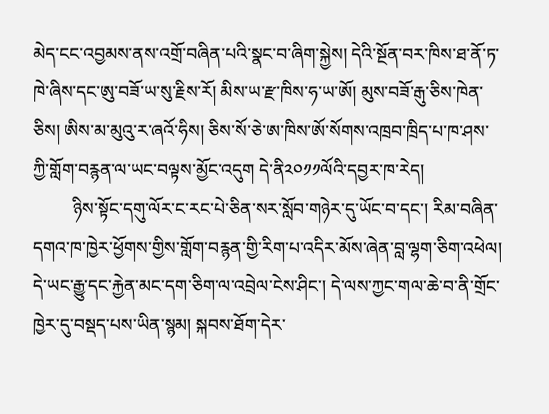མེད་ངང་འབྱམས་ནས་འགྲོ་བཞིན་པའི་སྣང་བ་ཞིག་སྐྱེས། དེའི་སྔོན་བར་ཁིས་ཐ་ནོ་ཏ་ཁེ་ཞིས་དང་ཨུ་བཟོ་ཡ་སུ་རྗིས་རོ། མིས་ཡ་རྫ་ཁིས་ཧ་ཡ་ཨོ། མུས་བཟོ་རྒུ་ཅིས་ཁེན་ཅིས། ཨིས་མ་མུའུ་ར་ཞའོ་ཧིས། ཅིས་སོ་ཅེ་ཨ་ཁིས་ཨོ་སོགས་འཁྲབ་ཁྲིད་པ་ཁ་ཤས་ཀྱི་གློག་བརྙན་ལ་ཡང་བལྟས་མྱོང་འདུག དེ་ནི༢༠༡༡ལོའི་དབྱར་ཁ་རེད།
         ཉིས་སྟོང་དགུ་ལོར་ང་རང་པེ་ཅིན་སར་སློབ་གཉེར་དུ་ཡོང་བ་དང་། རིམ་བཞིན་དགའ་ཁ་ཁྱེར་ཕྱོགས་གྱིས་གློག་བརྙན་གྱི་རིག་པ་འདིར་མོས་ཞེན་བླ་ལྷག་ཅིག་འཕེལ། དེ་ཡང་རྒྱུ་དང་རྐྱེན་མང་དག་ཅིག་ལ་འབྲེལ་ངེས་ཤིང་། དེ་ལས་ཀྱང་གལ་ཆེ་བ་ནི་གྲོང་ཁྱེར་དུ་བསྡད་པས་ཡིན་སྙམ། སྐབས་ཐོག་དེར་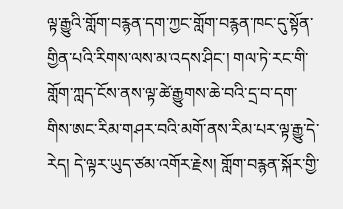ལྟ་རྒྱུའི་གློག་བརྙན་དག་ཀྱང་གློག་བརྙན་ཁང་དུ་སྟོན་གྱིན་པའི་རིགས་ལས་མ་འདས་ཤིང་། གལ་ཏེ་རང་གི་གློག་ཀླད་ངོས་ནས་ལྟ་ཚེ་རྒྱུགས་ཆེ་བའི་དྲ་བ་དག་གིས་ཨང་རིམ་གཤར་བའི་མགོ་ནས་རིམ་པར་ལྟ་རྒྱུ་དེ་རེད། དེ་ལྟར་ཡུད་ཙམ་འགོར་རྗེས། གློག་བརྙན་སྐོར་གྱི་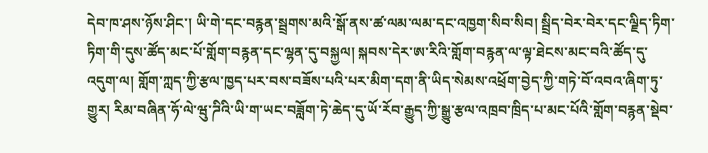དེབ་ཁ་ཤས་ཉོས་ཤིང་། ཡི་གེ་དང་བརྙན་སྦྲགས་མའི་སྒོ་ནས་ཚ་ལམ་ལམ་དང་འཁྱག་སིབ་སིབ། སྦྲིད་བེར་བེར་དང་ལྗིད་ཏིག་ཏིག་གི་དུས་ཚོད་མང་པོ་གློག་བརྙན་དང་ལྷན་དུ་བསྐྱལ། སྐབས་དེར་ཨ་རིའི་གློག་བརྙན་ལ་ལྟ་ཐེངས་མང་བའི་ཚོད་དུ་འདུག་ལ། གློག་ཀླད་ཀྱི་རྩལ་ཁྱད་པར་བས་བཟོས་པའི་པར་མིག་དག་ནི་ཡིད་སེམས་འཕྲོག་བྱེད་ཀྱི་གཏེ་བོ་འབའ་ཞིག་ཏུ་གྱུར། རིམ་བཞིན་ཧོ་ལེ་ཝུ་ཌིའི་ཡི་ག་ཡང་བཟློག་ཏེ་ཆེད་དུ་ཡོ་རོབ་རྒྱུད་ཀྱི་སྒྱུ་རྩལ་འཁྲབ་ཁྲིད་པ་མང་པོའི་གློག་བརྙན་སྡེབ་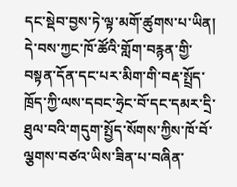དང་སྡེབ་བྱས་ཏེ་ལྟ་མགོ་ཚུགས་པ་ཡིན། དེ་བས་ཀྱང་ཁོ་ཚོའི་གློག་བརྙན་གྱི་བསྟན་དོན་དང་པར་མིག་གི་བརྡ་སྤྲོད་ཁྲོད་ཀྱི་ལས་དབང་ཧྲེང་བོ་དང་དམར་དྲི་ཐུལ་བའི་གདུག་སྤྱོད་སོགས་ཀྱིས་ཁོ་བོ་ལྕགས་བཙའ་ཡིས་ཟིན་པ་བཞིན་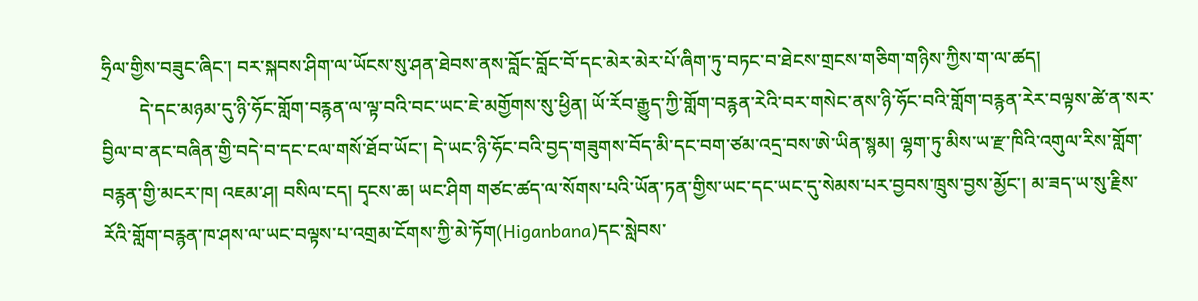ཧྲིལ་གྱིས་བཟུང་ཞིང་། བར་སྐབས་ཤིག་ལ་ཡོངས་སུ་ཤན་ཐེབས་ནས་བློང་བློང་བོ་དང་མེར་མེར་པོ་ཞིག་ཏུ་བཏང་བ་ཐེངས་གྲངས་གཅིག་གཉིས་ཀྱིས་ག་ལ་ཚད།
        དེ་དང་མཉམ་དུ་ཉི་ཧོང་གློག་བརྙན་ལ་ལྟ་བའི་བང་ཡང་ཇེ་མགྱོགས་སུ་ཕྱིན། ཡོ་རོབ་རྒྱུད་ཀྱི་གློག་བརྙན་རེའི་བར་གསེང་ནས་ཉི་ཧོང་བའི་གློག་བརྙན་རེར་བལྟས་ཚེ་ན་སར་བྱིལ་བ་ནང་བཞིན་གྱི་བདེ་བ་དང་ངལ་གསོ་ཐོབ་ཡོང་། དེ་ཡང་ཉི་ཧོང་བའི་བྱད་གཟུགས་བོད་མི་དང་བག་ཙམ་འདྲ་བས་ཨེ་ཡིན་སྙམ། ལྷག་ཏུ་མིས་ཡ་རྫ་ཁིའི་འགུལ་རིས་གློག་བརྙན་གྱི་མངར་ཁ། འཇམ་ཤ། བསིལ་ངད། དྭངས་ཆ། ཡང་ཤིག གཙང་ཚད་ལ་སོགས་པའི་ཡོན་ཏན་གྱིས་ཡང་དང་ཡང་དུ་སེམས་པར་བྱབས་ཁྲུས་བྱས་མྱོང་། མ་ཟད་ཡ་སུ་རྗིས་རོའི་གློག་བརྙན་ཁ་ཤས་ལ་ཡང་བལྟས་པ་འགྲམ་ངོགས་ཀྱི་མེ་ཏོག(Higanbana)དང་སླེབས་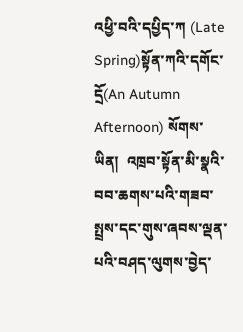འཕྱི་བའི་དཔྱིད་ཀ (Late Spring)སྟོན་ཀའི་དགོང་དྲོ(An Autumn Afternoon) སོགས་ཡིན།  འཁྲབ་སྟོན་མི་སྣའི་བབ་ཆགས་པའི་གཟབ་སྤྲས་དང་གུས་ཞབས་ལྡན་པའི་བཤད་ལུགས་བྱེད་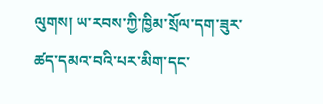ལུགས། ཡ་རབས་ཀྱི་ཁྱིམ་སྲོལ་དག་ཟུར་ཚད་དམའ་བའི་པར་མིག་དང་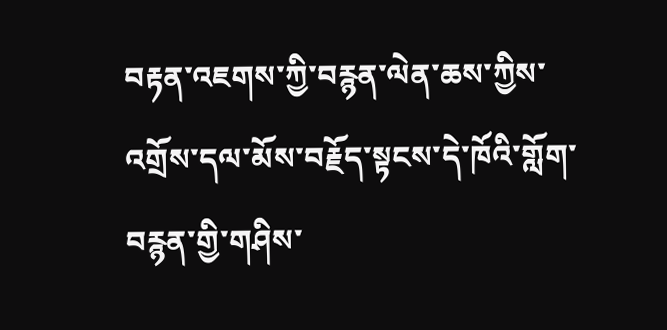བརྟན་འཇགས་ཀྱི་བརྙན་ལེན་ཆས་ཀྱིས་འགྲོས་དལ་མོས་བརྗོད་སྟངས་དེ་ཁོའི་གློག་བརྙན་གྱི་གཤིས་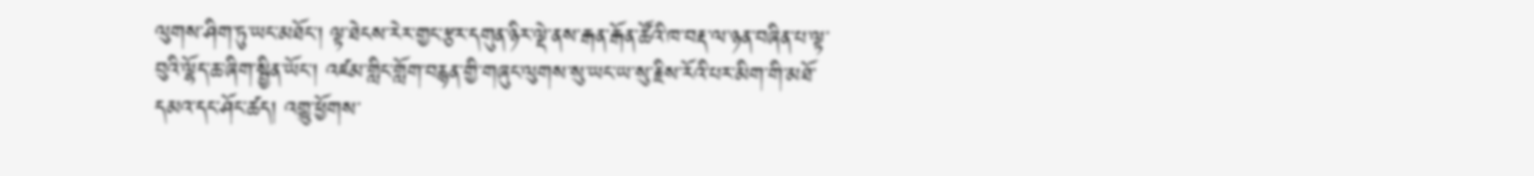ལུགས་ཤིག་ཏུ་ཡང་མཐོང་། ལྟ་ཐེངས་རེར་གྱང་རྩར་དགུན་ཉིར་ལྡེ་ནས་རྒན་རྒོན་ཚོའི་ཁ་བརྡ་ལ་ཉན་བཞིན་པ་ལྟ་བུའི་ལྷོད་ཆ་ཞིག་སྦྱིན་ཡོང་། འཛམ་གླིང་གློག་བརྙན་གྱི་གཞུང་ལུགས་སུ་ཡང་ཡ་སུ་རྗིས་རོའི་པར་མིག་གི་མཐོ་དམའ་དང་ཤོང་ཚད། འགྱུ་ཕྱོགས་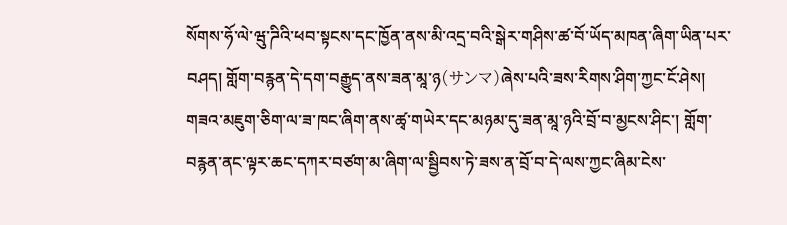སོགས་ཧོ་ལེ་ཝུ་ཌིའི་ཕབ་སྟངས་དང་ཁྱོན་ནས་མི་འདྲ་བའི་སྒེར་གཤིས་ཚ་བོ་ཡོད་མཁན་ཞིག་ཡིན་པར་བཤད། གློག་བརྙན་དེ་དག་བརྒྱུད་ནས་ཟན་མཱ་ཉ(サンマ)ཞེས་པའི་ཟས་རིགས་ཤིག་ཀྱང་ངོ་ཤེས། གཟའ་མཇུག་ཅིག་ལ་ཟ་ཁང་ཞིག་ནས་ཚྭ་གཡེར་དང་མཉམ་དུ་ཟན་མཱ་ཉའི་བྲོ་བ་མྱངས་ཤིང་། གློག་བརྙན་ནང་ལྟར་ཆང་དཀར་བཙག་མ་ཞིག་ལ་སྦྱིབས་ཏེ་ཟས་ན་བྲོ་བ་དེ་ལས་ཀྱང་ཞིམ་ངེས་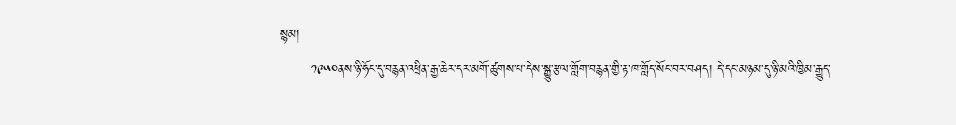སྙམ།
       ༡༩༥༠ནས་ཉི་ཧོང་དུ་བརྙན་འཕྲིན་རྒྱ་ཆེར་དར་མགོ་ཚུགས་པ་དེས་སྒྱུ་རྩལ་གློག་བརྙན་གྱི་རྟ་ཁ་གློད་སོང་བར་བཤད། དེ་དང་མཉམ་དུ་ཉི་མའི་ཁྱིམ་རྒྱུད་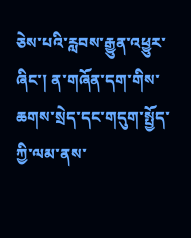ཅེས་པའི་རླབས་རྒྱུན་འཕྱུར་ཞིང་། ན་གཞོན་དག་གིས་ཆགས་སྲེད་དང་གདུག་སྤྱོད་ཀྱི་ལམ་ནས་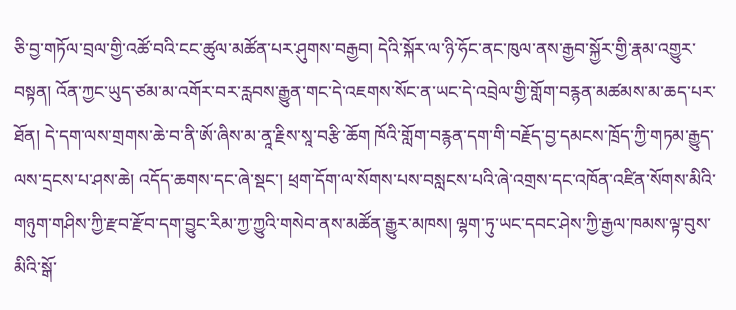ཅི་བྱ་གཏོལ་བྲལ་གྱི་འཚོ་བའི་ངང་ཚུལ་མཚོན་པར་ཤུགས་བརྒྱབ། དེའི་སྐོར་ལ་ཉི་ཧོང་ནང་ཁུལ་ནས་རྒྱབ་སྐྱོར་གྱི་རྣམ་འགྱུར་བསྟན། འོན་ཀྱང་ཡུད་ཙམ་མ་འགོར་བར་རླབས་རྒྱུན་གང་དེ་འཇགས་སོང་ན་ཡང་དེ་འབྲེལ་གྱི་གློག་བརྙན་མཚམས་མ་ཆད་པར་ཐོན། དེ་དག་ལས་གྲགས་ཆེ་བ་ནི་ཨོ་ཞིས་མ་ནཱ་རྗིས་སཱ་བརྩི་ཆོག ཁོའི་གློག་བརྙན་དག་གི་བརྗོད་བྱ་དམངས་ཁྲོད་ཀྱི་གཏམ་རྒྱུད་ལས་དྲངས་པ་ཤས་ཆེ། འདོད་ཆགས་དང་ཞེ་སྡང་། ཕྲག་དོག་ལ་སོགས་པས་བསླངས་པའི་ཞེ་འགྲས་དང་འཁོན་འཛིན་སོགས་མིའི་གཉུག་གཤིས་ཀྱི་རྫབ་རྫོབ་དག་བྱུང་རིམ་ཀྱ་ཀྱུའི་གསེབ་ནས་མཚོན་རྒྱུར་མཁས། ལྷག་ཏུ་ཡང་དབང་ཤེས་ཀྱི་རྒྱལ་ཁམས་ལྟ་བུས་མིའི་སྒོ་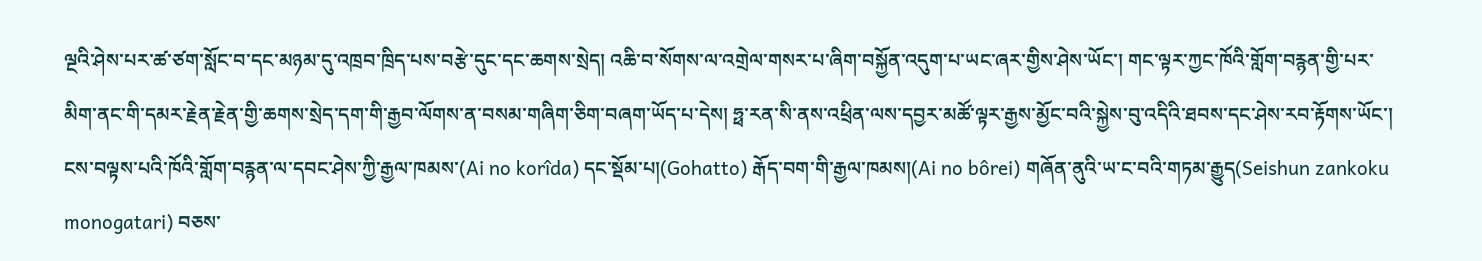ལྔའི་ཤེས་པར་ཚ་ཙག་སློང་བ་དང་མཉམ་དུ་འཁྲབ་ཁྲིད་པས་བརྩེ་དུང་དང་ཆགས་སྲེད། འཆི་བ་སོགས་ལ་འགྲེལ་གསར་པ་ཞིག་བསྐྱོན་འདུག་པ་ཡང་ཞར་གྱིས་ཤེས་ཡོང་། གང་ལྟར་ཀྱང་ཁོའི་གློག་བརྙན་གྱི་པར་མིག་ནང་གི་དམར་རྗེན་རྗེན་གྱི་ཆགས་སྲེད་དག་གི་རྒྱབ་ལོགས་ན་བསམ་གཞིག་ཅིག་བཞག་ཡོད་པ་དེས། ཧྥ་རན་སི་ནས་འཕྲིན་ལས་དབྱར་མཚོ་ལྟར་རྒྱས་མྱོང་བའི་སྐྱེས་བུ་འདིའི་ཐབས་དང་ཤེས་རབ་རྟོགས་ཡོང་། ངས་བལྟས་པའི་ཁོའི་གློག་བརྙན་ལ་དབང་ཤེས་ཀྱི་རྒྱལ་ཁམས་(Ai no korîda) དང་སྡོམ་པ།(Gohatto) རྒོད་བག་གི་རྒྱལ་ཁམས།(Ai no bôrei) གཞོན་ནུའི་ཡ་ང་བའི་གཏམ་རྒྱུད(Seishun zankoku monogatari) བཅས་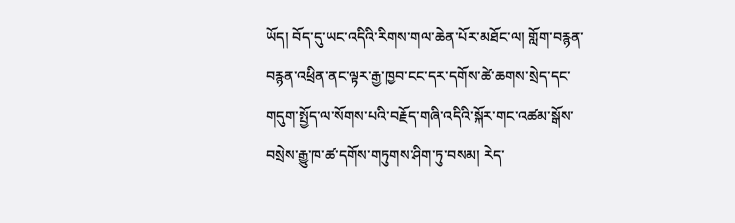ཡོད། བོད་དུ་ཡང་འདིའི་རིགས་གལ་ཆེན་པོར་མཐོང་ལ། གློག་བརྙན་བརྙན་འཕྲིན་ནང་ལྟར་རྒྱ་ཁྱབ་ངང་དར་དགོས་ཚེ་ཆགས་སྲེད་དང་གདུག་སྤྱོད་ལ་སོགས་པའི་བརྗོད་གཞི་འདིའི་སྐོར་གང་འཚམ་སྒོས་བསྲེས་རྒྱུ་ཁ་ཚ་དགོས་གཏུགས་ཤིག་ཏུ་བསམ། རེད་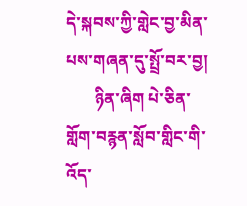དེ་སྐབས་ཀྱི་གླེང་བྱ་མིན་པས་གཞན་དུ་སྤྲོ་བར་བྱ།
       ཉིན་ཞིག པེ་ཅིན་གློག་བརྙན་སློབ་གླིང་གི་འོད་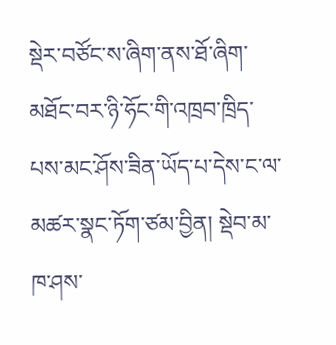སྡེར་བཙོང་ས་ཞིག་ནས་ཐོ་ཞིག་མཐོང་བར་ཉི་ཧོང་གི་འཁྲབ་ཁྲིད་པས་མང་ཤོས་ཟིན་ཡོད་པ་དེས་ང་ལ་མཚར་སྣང་ཏོག་ཙམ་བྱིན། སྡེབ་མ་ཁ་ཤས་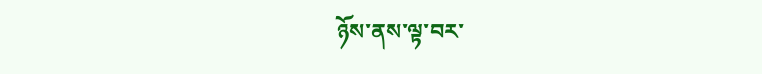ཉོས་ནས་ལྟ་བར་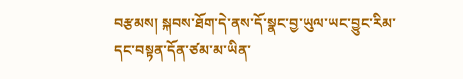བརྩམས། སྐབས་ཐོག་དེ་ནས་དོ་སྣང་བྱ་ཡུལ་ཡང་བྱུང་རིམ་དང་བསྟན་དོན་ཙམ་མ་ཡིན་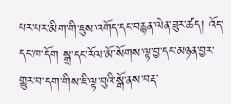པར་པར་མིག་གི་ཇུས་འགོད་དང་བརྙན་ལེན་ཟུར་ཚད། འོད་དང་ཁ་དོག སྒྲ་དང་རོལ་མོ་སོགས་ལྟ་བྱ་དང་མཉན་བྱར་གྱུར་བ་དག་གིས་ཇི་ལྟ་བུའི་སྒོ་ནས་བརྡ་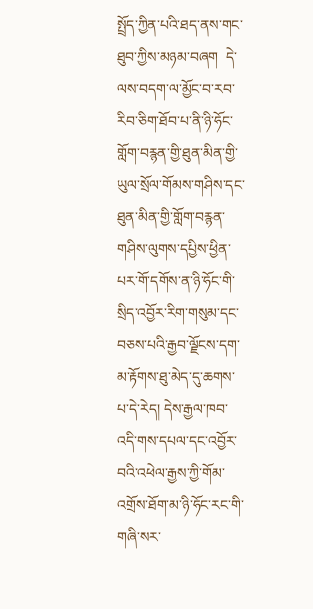སྤྲོད་ཀྱིན་པའི་ཐད་ནས་གང་ཐུབ་ཀྱིས་མཉམ་བཞག  དེ་ལས་བདག་ལ་མྱོང་བ་རབ་རིབ་ཅིག་ཐོབ་པ་ནི་ཉི་ཧོང་གློག་བརྙན་གྱི་ཐུན་མིན་གྱི་ཡུལ་སྲོལ་གོམས་གཤིས་དང་ཐུན་མིན་གྱི་གློག་བརྙན་གཤིས་ལུགས་དཔྱིས་ཕྱིན་པར་གོ་དགོས་ན་ཉི་ཧོང་གི་སྲིད་འབྱོར་རིག་གསུམ་དང་བཅས་པའི་རྒྱབ་ལྗོངས་དག་མ་རྟོགས་ཐུ་མེད་དུ་ཆགས་པ་དེ་རེད། དེས་རྒྱལ་ཁབ་འདི་གས་དཔལ་དང་འབྱོར་བའི་འཕེལ་རྒྱས་ཀྱི་གོམ་འགྲོས་ཐོག་མ་ཉི་ཧོང་རང་གི་གཞི་སར་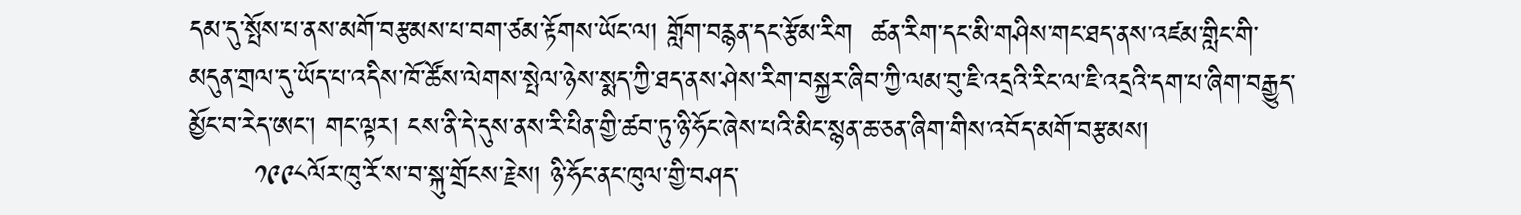དམ་དུ་སྤོས་པ་ནས་མགོ་བརྩམས་པ་བག་ཙམ་རྟོགས་ཡོང་ལ། གློག་བརྙན་དང་རྩོམ་རིག  ཚན་རིག་དང་མི་གཤིས་གང་ཐད་ནས་འཛམ་གླིང་གི་མདུན་གྲལ་དུ་ཡོད་པ་འདིས་ཁོ་ཚོས་ལེགས་སྤེལ་ཉེས་སྨད་ཀྱི་ཐད་ནས་ཤེས་རིག་བསྐྱར་ཞིབ་ཀྱི་ལམ་བུ་ཇི་འདྲའི་རིང་ལ་ཇི་འདྲའི་དག་པ་ཞིག་བརྒྱུད་མྱོང་བ་རེད་ཨང་། གང་ལྟར། ངས་ནི་དེ་དུས་ནས་རི་པིན་གྱི་ཚབ་ཏུ་ཉི་ཧོང་ཞེས་པའི་མིང་སྙན་ཆ་ཅན་ཞིག་གིས་འབོད་མགོ་བརྩམས།
       ༡༩༩༨ལོར་ཁུ་རོ་ས་བ་སྐུ་གྲོངས་རྗེས། ཉི་ཧོང་ནང་ཁུལ་གྱི་བཤད་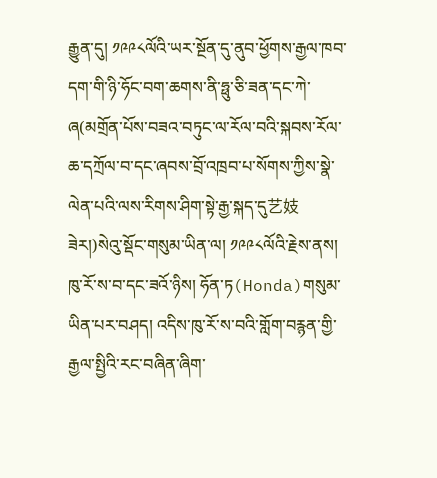རྒྱུན་དུ། ༡༩༩༨ལོའི་ཡར་སྔོན་དུ་ནུབ་ཕྱོགས་རྒྱལ་ཁབ་དག་གི་ཉི་ཧོང་བག་ཆགས་ནི་ཧྥུ་ཅི་ཟན་དང་ཀེ་ཞ(མགྲོན་པོས་བཟའ་བཏུང་ལ་རོལ་བའི་སྐབས་རོལ་ཆ་དཀྲོལ་བ་དང་ཞབས་བྲོ་འཁྲབ་པ་སོགས་ཀྱིས་སྣེ་ལེན་པའི་ལས་རིགས་ཤིག་སྟེ་རྒྱ་སྐད་དུ艺妓ཟེར།)སེའུ་སྡོང་གསུམ་ཡིན་ལ། ༡༩༩༨ལོའི་རྗེས་ནས། ཁུ་རོ་ས་བ་དང་ཟའོ་ཉིས། ཧོན་ཏ(Honda)གསུམ་ཡིན་པར་བཤད། འདིས་ཁུ་རོ་ས་བའི་གློག་བརྙན་གྱི་རྒྱལ་སྤྱིའི་རང་བཞིན་ཞིག་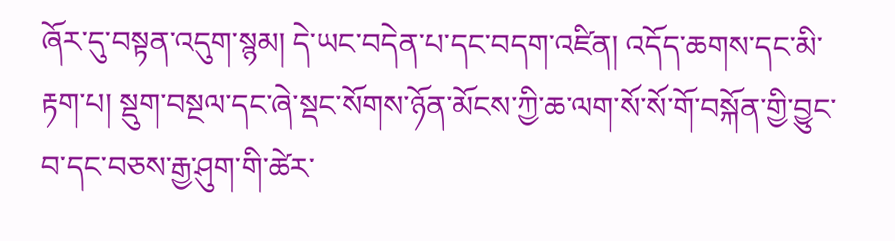ཞོར་དུ་བསྟན་འདུག་སྙམ། དེ་ཡང་བདེན་པ་དང་བདག་འཛིན། འདོད་ཆགས་དང་མི་རྟག་པ། སྡུག་བསྔལ་དང་ཞེ་སྡང་སོགས་ཉོན་མོངས་ཀྱི་ཆ་ལག་སོ་སོ་གོ་བསྐོན་གྱི་བྱུང་བ་དང་བཅས་རྒྱ་ཤུག་གི་ཚེར་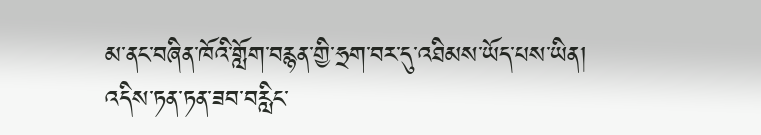མ་ནང་བཞིན་ཁོའི་གློག་བརྙན་གྱི་ཧྲག་བར་དུ་འཐིམས་ཡོད་པས་ཡིན།  འདིས་ཏན་ཏན་ཟབ་བརླིང་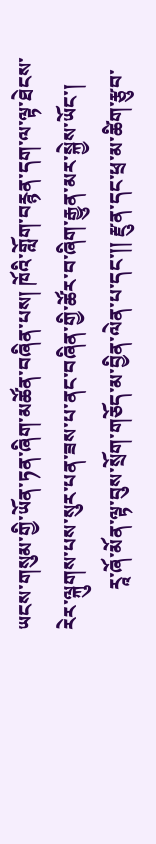ཡངས་གསུམ་གྱི་ཡོན་ཏན་ཞིག་མཚོན་བཞིན་པས། ཁོའི་གློག་བརྙན་དག་ལ་ལྟ་ཐེངས་རེར་ལྐུགས་པས་སུར་པན་ཟས་པ་ནང་བཞིན་གྱི་ཚོར་བ་ཞིག་རྒྱུན་མར་སྐྱེས་ཡོང་།
        རཱ་ཞོ་མོན་ལྟ་བུས་སྲོག་གཅོད་མ་བྱིན་ལེན་པ་དང་།། རྫུན་དང་ཕྲ་མ་ཚིག་རྩུབ་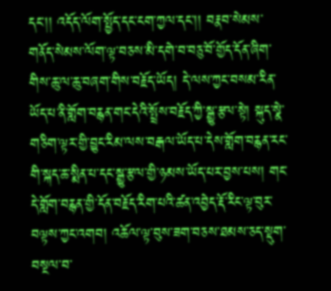དང་།། འདོད་ལོག་སྤྱོད་དང་ངག་ཀྱལ་དང་།། བརྣབ་སེམས་གནོད་སེམས་ལོག་ལྟ་བཅས་མི་དགེ་བ་བཅུ་བོ་གྱོད་དོན་ཞིག་གིས་ཆུ་ལ་ཆུ་བཞག་གིས་བརྗོད་ཡོད། དེ་ལས་ཀྱང་བསམ་རིན་ཡོད་པ་ནི་གློག་བརྙན་གང་དེའི་སྤྲོས་བརྗོད་ཀྱི་སྒྱུ་རྩལ་སྟེ། སྐུད་སྣེ་གཅིག་ལྟར་གྱི་བྱུང་རིམ་ལས་བརྒལ་ཡོད་པ་དེས་གློག་བརྙན་རང་གི་སྐད་ཆ་སྨིན་པ་དང་སྒྱུ་རྩལ་གྱི་ཉམས་ཡོད་པར་བྱས་པས། གང་དེ་གློག་བརྙན་གྱི་དོན་བརྗོད་རིག་པའི་ཚན་འབྱེད་རྡོ་རིང་ལྟ་བུར་བལྟས་ཀྱང་འགབ། འཆོལ་ལྟ་བུས་ཟག་བཅས་ཐམས་ཅད་སྡུག་བསྔལ་བ་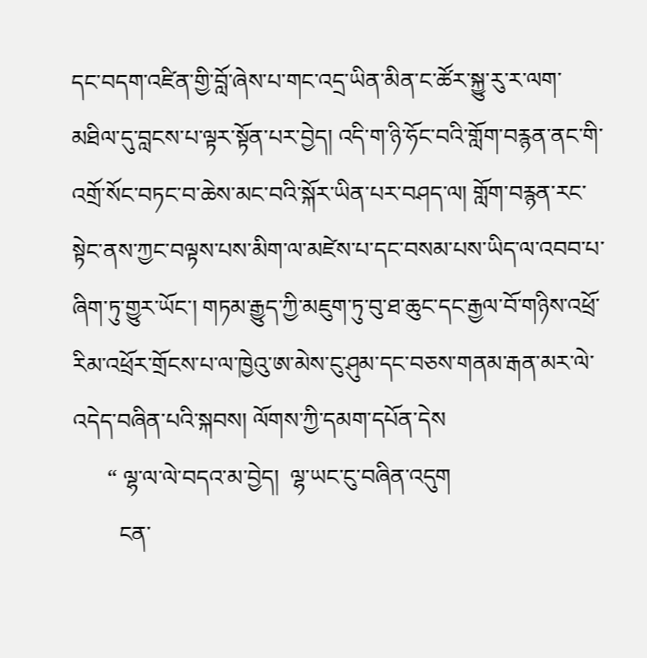དང་བདག་འཛིན་གྱི་བློ་ཞེས་པ་གང་འདྲ་ཡིན་མིན་ང་ཚོར་སྐྱུ་རུ་ར་ལག་མཐིལ་དུ་བླངས་པ་ལྟར་སྟོན་པར་བྱེད། འདི་ག་ཉི་ཧོང་བའི་གློག་བརྙན་ནང་གི་འགྲོ་སོང་བཏང་བ་ཆེས་མང་བའི་སྐོར་ཡིན་པར་བཤད་ལ། གློག་བརྙན་རང་སྟེང་ནས་ཀྱང་བལྟས་པས་མིག་ལ་མཛེས་པ་དང་བསམ་པས་ཡིད་ལ་འབབ་པ་ཞིག་ཏུ་གྱུར་ཡོང་། གཏམ་རྒྱུད་ཀྱི་མཇུག་ཏུ་བུ་ཐ་ཆུང་དང་རྒྱལ་བོ་གཉིས་འཕྲོ་རིམ་འཕྲོར་གྲོངས་པ་ལ་ཁྱེའུ་ཨ་མེས་ངུ་ཤུམ་དང་བཅས་གནམ་རྒན་མར་ལེ་འདེད་བཞིན་པའི་སྐབས། ལོགས་ཀྱི་དམག་དཔོན་དེས
      “ ལྷ་ལ་ལེ་བདའ་མ་བྱེད།  ལྷ་ཡང་ངུ་བཞིན་འདུག
        ངན་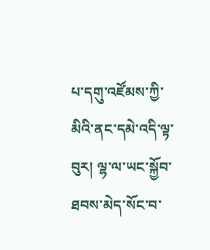པ་དགུ་འཛོམས་ཀྱི་མིའི་ནང་དམེ་འདི་ལྟ་བུར། ལྷ་ལ་ཡང་སྐྱོབ་ཐབས་མེད་སོང་བ་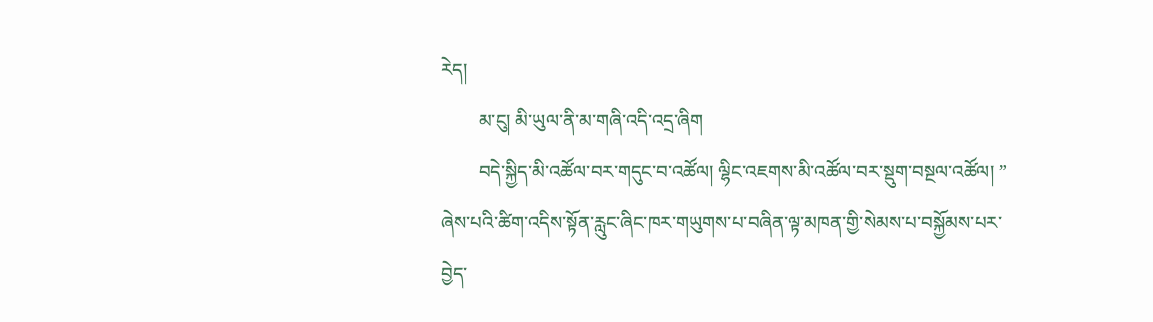རེད།
        མ་ངུ། མི་ཡུལ་ནི་མ་གཞི་འདི་འདྲ་ཞིག
        བདེ་སྐྱིད་མི་འཚོལ་བར་གདུང་བ་འཚོལ། ལྷིང་འཇགས་མི་འཚོལ་བར་སྡུག་བསྔལ་འཚོལ། ”
ཞེས་པའི་ཚིག་འདིས་སྟོན་རླུང་ཞིང་ཁར་གཡུགས་པ་བཞིན་ལྟ་མཁན་གྱི་སེམས་པ་བསྐྱོམས་པར་བྱེད་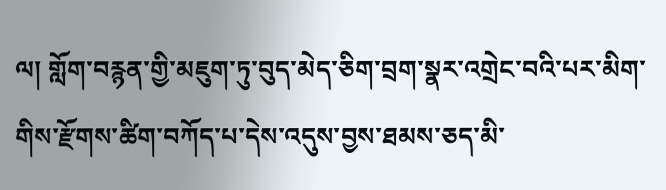ལ། གློག་བརྙན་གྱི་མཇུག་ཏུ་བུད་མེད་ཅིག་བྲག་སྣར་འགྲེང་བའི་པར་མིག་གིས་རྫོགས་ཚིག་བཀོད་པ་དེས་འདུས་བྱས་ཐམས་ཅད་མི་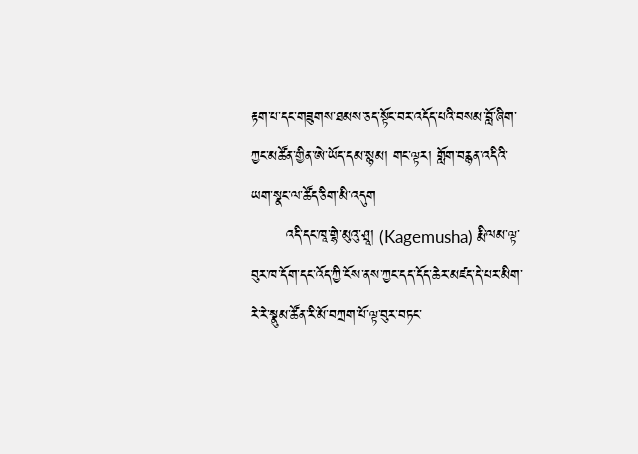རྟག་པ་དང་གཟུགས་ཐམས་ཅད་སྟོང་བར་འདོད་པའི་བསམ་བློ་ཞིག་ཀྱང་མཚོན་གྱིན་ཨེ་ཡོད་དམ་སྙམ། གང་ལྟར། གློག་བརྙན་འདིའི་ཡག་སྣང་ལ་ཚོད་ཅིག་མི་འདུག
       འདི་དང་ཁཱ་གྷེ་མུའུ་ཤྲཱ། (Kagemusha) རྨི་ལམ་ལྟ་བུར་ཁ་དོག་དང་འོད་ཀྱི་ངོས་ནས་ཀྱང་དད་དོད་ཆེར་མཛད་དེ་པར་མིག་རེ་རེ་སྣུམ་ཚོན་རི་མོ་བཀྲག་པོ་ལྟ་བུར་བཏང་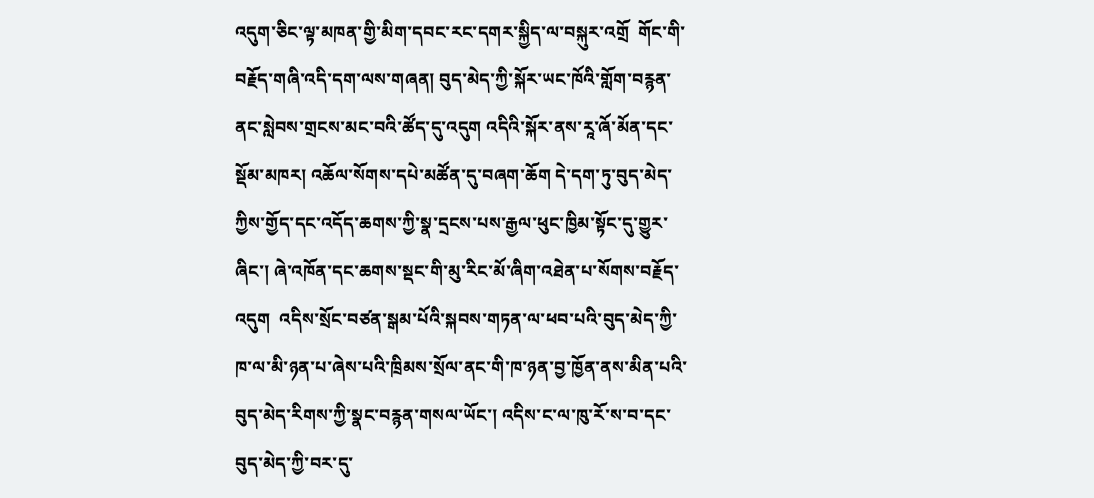འདུག་ཅིང་ལྟ་མཁན་གྱི་མིག་དབང་རང་དགར་སྐྱིད་ལ་བསྐུར་འགྲོ  གོང་གི་བརྗོད་གཞི་འདི་དག་ལས་གཞན། བུད་མེད་ཀྱི་སྐོར་ཡང་ཁོའི་གློག་བརྙན་ནང་སླེབས་གྲངས་མང་བའི་ཚོད་དུ་འདུག འདིའི་སྐོར་ནས་རཱ་ཞོ་མོན་དང་སྡོམ་མཁར། འཆོལ་སོགས་དཔེ་མཚོན་དུ་བཞག་ཆོག དེ་དག་ཏུ་བུད་མེད་ཀྱིས་གྱོད་དང་འདོད་ཆགས་ཀྱི་སྣ་དྲངས་པས་རྒྱལ་ཕུང་ཁྱིམ་སྟོང་དུ་གྱུར་ཞིང་། ཞེ་འཁོན་དང་ཆགས་སྡང་གི་མུ་རིང་མོ་ཞིག་འཐེན་པ་སོགས་བརྗོད་འདུག  འདིས་སྲོང་བཙན་སྒམ་པོའི་སྐབས་གཏན་ལ་ཕབ་པའི་བུད་མེད་ཀྱི་ཁ་ལ་མི་ཉན་པ་ཞེས་པའི་ཁྲིམས་སྲོལ་ནང་གི་ཁ་ཉན་བྱ་ཁྱོན་ནས་མིན་པའི་བུད་མེད་རིགས་ཀྱི་སྣང་བརྙན་གསལ་ཡོང་། འདིས་ང་ལ་ཁུ་རོ་ས་བ་དང་བུད་མེད་ཀྱི་བར་དུ་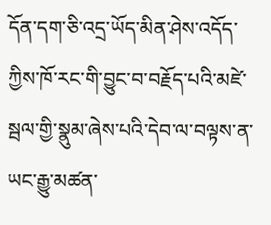དོན་དག་ཅི་འདྲ་ཡོད་མིན་ཤེས་འདོད་ཀྱིས་ཁོ་རང་གི་བྱུང་བ་བརྗོད་པའི་མཛེ་སྦལ་གྱི་སྣུམ་ཞེས་པའི་དེབ་ལ་བལྟས་ན་ཡང་རྒྱུ་མཚན་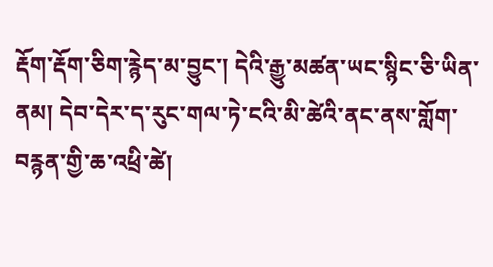རྡོག་རྡོག་ཅིག་རྙེད་མ་བྱུང་། དེའི་རྒྱུ་མཚན་ཡང་སྙིང་ཅི་ཡིན་ནམ། དེབ་དེར་ད་རུང་གལ་ཏེ་ངའི་མི་ཚེའི་ནང་ནས་གློག་བརྙན་གྱི་ཆ་འཕྲི་ཚེ།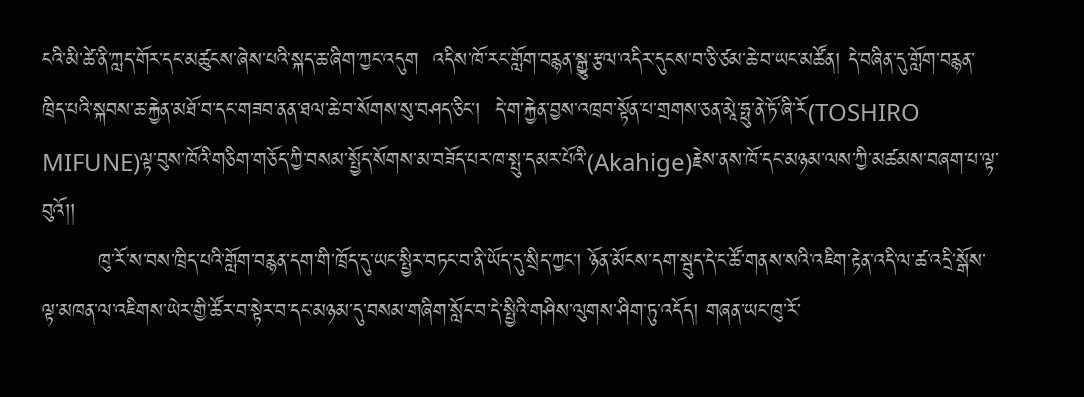ངའི་མི་ཚེ་ནི་ཀླད་གོར་དང་མཚུངས་ཞེས་པའི་སྐད་ཆ་ཞིག་ཀྱང་འདུག  འདིས་ཁོ་རང་གློག་བརྙན་སྒྱུ་རྩལ་འདིར་དུངས་བ་ཅི་ཙམ་ཆེ་བ་ཡང་མཚོན། དེ་བཞིན་དུ་གློག་བརྙན་ཁྲིད་པའི་སྐབས་ཆ་རྐྱེན་མཐོ་བ་དང་གཟབ་ནན་ཐལ་ཆེ་བ་སོགས་སུ་བཤད་ཅིང་།  དེ་ག་རྐྱེན་བྱས་འཁྲབ་སྟོན་པ་གྲགས་ཅན་མཱེ་ཧྥུ་ནེ་ཏོ་ཞི་རོ(TOSHIRO MIFUNE)ལྟ་བུས་ཁོའི་གཅིག་གཅོད་ཀྱི་བསམ་སྤྱོད་སོགས་མ་བཟོད་པར་ཁ་སྤུ་དམར་པོའི་(Akahige)རྗེས་ནས་ཁོ་དང་མཉམ་ལས་ཀྱི་མཚམས་བཞག་པ་ལྟ་བུའོ།།
        ཁུ་རོ་ས་བས་ཁྲིད་པའི་གློག་བརྙན་དག་གི་ཁྲོད་དུ་ཡང་སྤྱིར་བཏང་བ་ནི་ཡོད་དུ་སྲིད་ཀྱང་། ཉོན་མོངས་དག་སྦུད་དེ་ང་ཚོ་གནས་སའི་འཇིག་རྟེན་འདི་ལ་ཚ་འདྲི་སྒོས་ལྟ་མཁན་ལ་འཇིགས་ཡེར་གྱི་ཚོར་བ་སྟེར་བ་དང་མཉམ་དུ་བསམ་གཞིག་སློང་བ་དེ་སྤྱིའི་གཤིས་ལུགས་ཤིག་ཏུ་འདོད། གཞན་ཡང་ཁུ་རོ་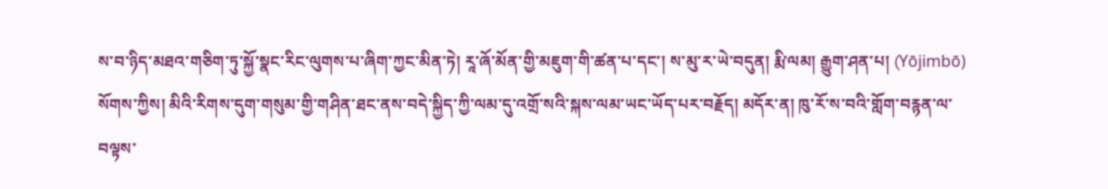ས་བ་ཉིད་མཐའ་གཅིག་ཏུ་སྐྱོ་སྣང་རིང་ལུགས་པ་ཞིག་ཀྱང་མིན་ཏེ། རཱ་ཞོ་མོན་གྱི་མཇུག་གི་ཚན་པ་དང་། ས་མུ་ར་ཡེ་བདུན། རྨི་ལམ། རྒྱུག་ཤན་པ། (Yōjimbō)  སོགས་ཀྱིས། མིའི་རིགས་དུག་གསུམ་གྱི་གཤིན་ཐང་ནས་བདེ་སྐྱིད་ཀྱི་ལམ་དུ་འགྲོ་སའི་སྐས་ལམ་ཡང་ཡོད་པར་བརྗོད། མདོར་ན། ཁུ་རོ་ས་བའི་གློག་བརྙན་ལ་བལྟས་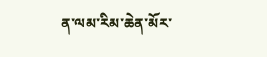ན་ལམ་རིམ་ཆེན་མོར་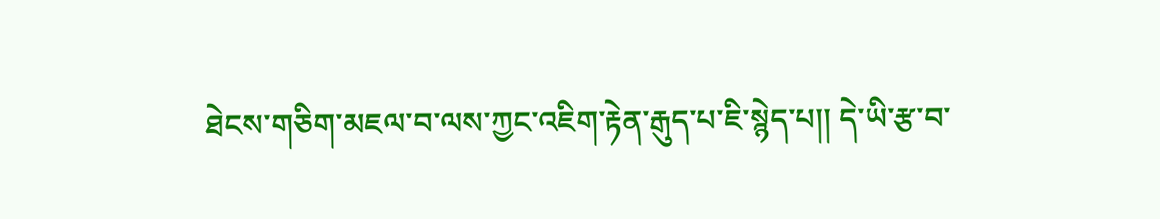ཐེངས་གཅིག་མཇལ་བ་ལས་ཀྱང་འཇིག་རྟེན་རྒུད་པ་ཇི་སྙེད་པ།། དེ་ཡི་རྩ་བ་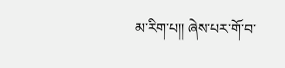མ་རིག་པ།། ཞེས་པར་གོ་བ་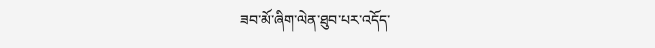ཟབ་མོ་ཞིག་ལེན་ཐུབ་པར་འདོད་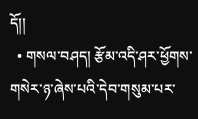དོ།།
  • གསལ་བཤད། རྩོམ་འདི་ཤར་ཕྱོགས་གསེར་ཉ་ཞེས་པའི་དེབ་གསུམ་པར་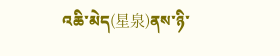འཆི་མེད(星泉)ནས་ཉི་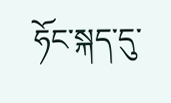ཧོང་སྐད་དུ་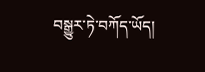བསྒྱུར་ཏེ་བཀོད་ཡོད།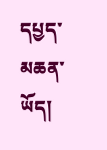དཔྱད་མཆན་ཡོད།